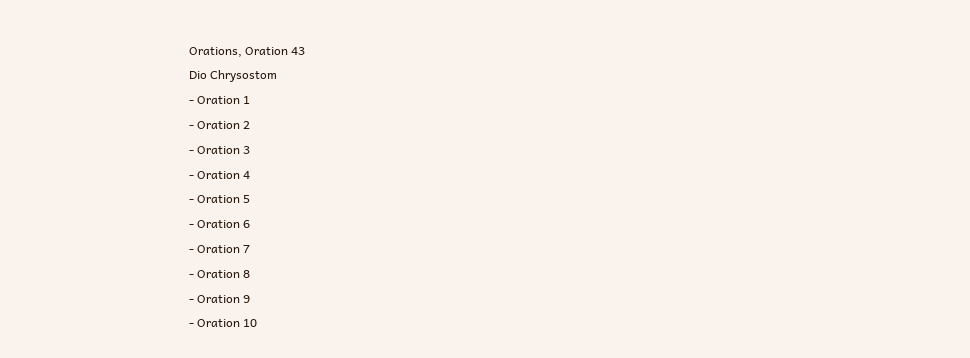Orations, Oration 43
Dio Chrysostom
- Oration 1
- Oration 2
- Oration 3
- Oration 4
- Oration 5
- Oration 6
- Oration 7
- Oration 8
- Oration 9
- Oration 10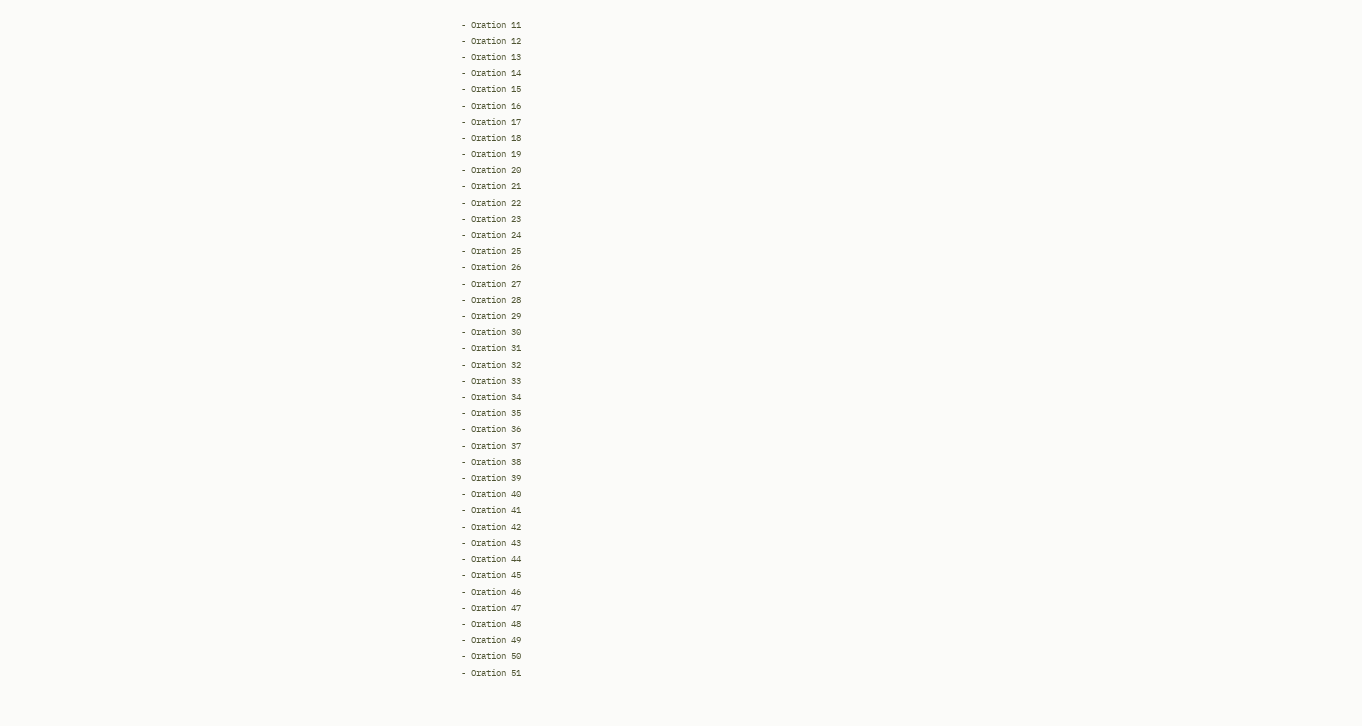- Oration 11
- Oration 12
- Oration 13
- Oration 14
- Oration 15
- Oration 16
- Oration 17
- Oration 18
- Oration 19
- Oration 20
- Oration 21
- Oration 22
- Oration 23
- Oration 24
- Oration 25
- Oration 26
- Oration 27
- Oration 28
- Oration 29
- Oration 30
- Oration 31
- Oration 32
- Oration 33
- Oration 34
- Oration 35
- Oration 36
- Oration 37
- Oration 38
- Oration 39
- Oration 40
- Oration 41
- Oration 42
- Oration 43
- Oration 44
- Oration 45
- Oration 46
- Oration 47
- Oration 48
- Oration 49
- Oration 50
- Oration 51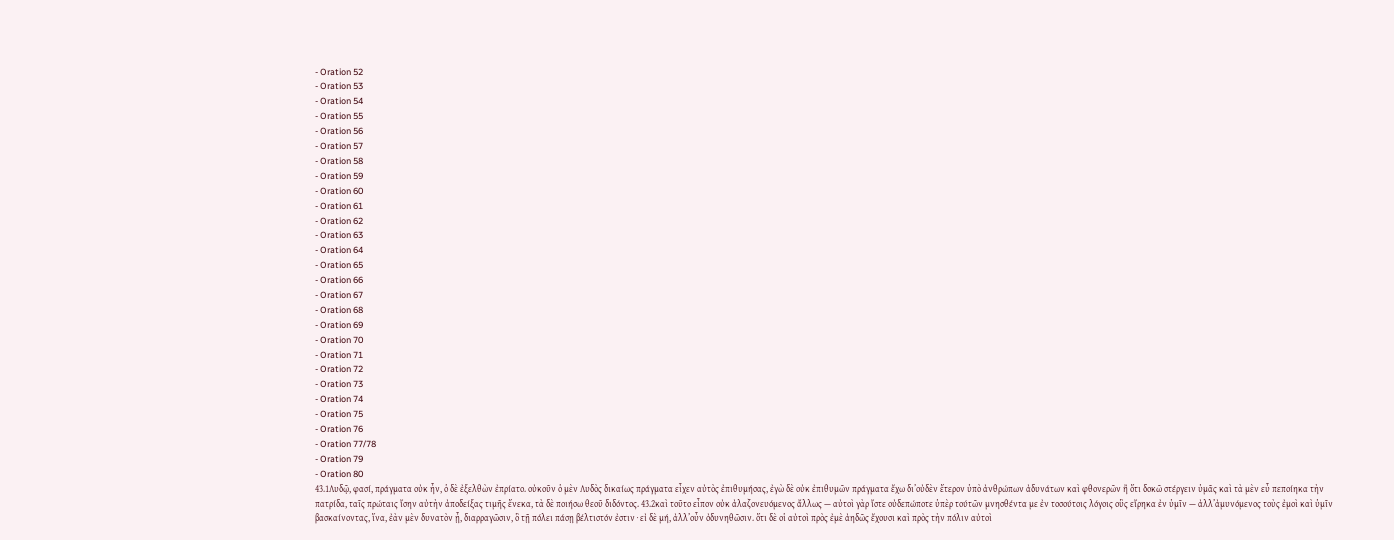- Oration 52
- Oration 53
- Oration 54
- Oration 55
- Oration 56
- Oration 57
- Oration 58
- Oration 59
- Oration 60
- Oration 61
- Oration 62
- Oration 63
- Oration 64
- Oration 65
- Oration 66
- Oration 67
- Oration 68
- Oration 69
- Oration 70
- Oration 71
- Oration 72
- Oration 73
- Oration 74
- Oration 75
- Oration 76
- Oration 77/78
- Oration 79
- Oration 80
43.1Λυδῷ, φασί, πράγματα οὐκ ἦν, ὁ δὲ ἐξελθὼν ἐπρίατο. οὐκοῦν ὁ μὲν Λυδὸς δικαίως πράγματα εἶχεν αὐτὸς ἐπιθυμήσας, ἐγὼ δὲ οὐκ ἐπιθυμῶν πράγματα ἔχω δι’οὐδὲν ἕτερον ὑπὸ ἀνθρώπων ἀδυνάτων καὶ φθονερῶν ἢ ὅτι δοκῶ στέργειν ὑμᾶς καὶ τὰ μὲν εὖ πεποίηκα τὴν πατρίδα, ταῖς πρώταις ἴσην αὐτὴν ἀποδείξας τιμῆς ἕνεκα, τὰ δὲ ποιήσω θεοῦ διδόντος. 43.2καὶ τοῦτο εἶπον οὐκ ἀλαζονευόμενος ἄλλως — αὐτοὶ γὰρ ἴστε οὐδεπώποτε ὑπὲρ τούτῶν μνησθέντα με ἐν τοσούτοις λόγοις οὓς εἴρηκα ἐν ὑμῖν — ἀλλ’ἀμυνόμενος τοὺς ἐμοὶ καὶ ὑμῖν βασκαίνοντας, ἵνα, ἐὰν μὲν δυνατὸν ᾖ, διαρραγῶσιν, ὃ τῇ πόλει πάσῃ βέλτιστόν ἐστιν · εἰ δὲ μή, ἀλλ’οὖν ὀδυνηθῶσιν. ὅτι δὲ οἱ αὐτοὶ πρὸς ἐμὲ ἀηδῶς ἔχουσι καὶ πρὸς τὴν πόλιν αὐτοὶ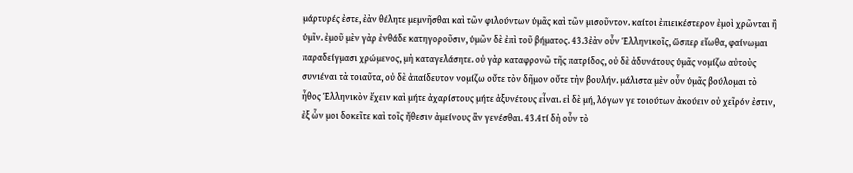μάρτυρές ἐστε, ἐὰν θέλητε μεμνῆσθαι καὶ τῶν φιλούντων ὑμᾶς καὶ τῶν μισοῦντον. καίτοι ἐπιεικέστερον ἐμοὶ χρῶνται ἢ ὑμῖν. ἐμοῦ μὲν γὰρ ἐνθάδε κατηγοροῦσιν, ὑμῶν δὲ ἐπὶ τοῦ βήματος. 43.3ἐὰν οὖν Ἑλληνικοῖς, ὥσπερ εἴωθα, φαίνωμαι παραδείγμασι χρώμενος, μὴ καταγελάσητε. οὐ γὰρ καταφρονῶ τῆς πατρίδος, οὐ δὲ ἀδυνάτους ὑμᾶς νομίζω αὐτοὺς συνιέναι τὰ τοιαῦτα, οὐ δὲ ἀπαίδευτον νομίζω οὔτε τὸν δῆμον οὔτε τὴν βουλήν. μάλιστα μὲν οὖν ὑμᾶς βούλομαι τὸ ἦθος Ἑλληνικὸν ἔχειν καὶ μήτε ἀχαρίστους μήτε ἀξυνέτους εἶναι. εἰ δὲ μή, λόγων γε τοιούτων ἀκούειν οὐ χεῖρόν ἐστιν, ἐξ ὧν μοι δοκεῖτε καὶ τοῖς ἤθεσιν ἀμείνους ἂν γενέσθαι. 43.4τί δὴ οὖν τὸ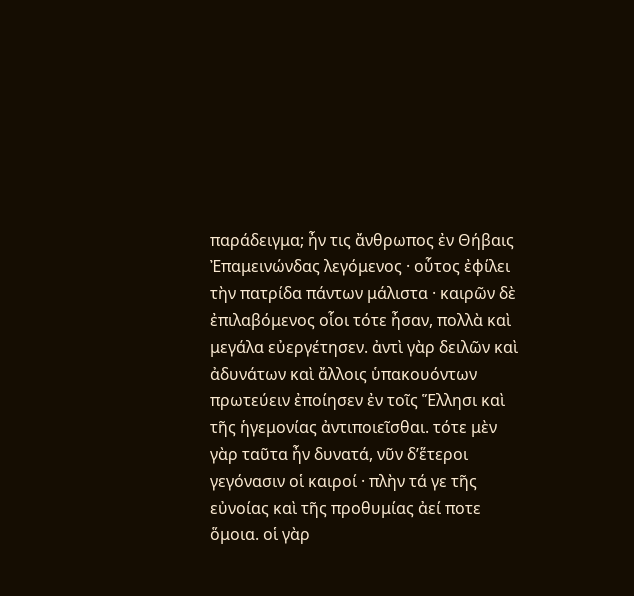παράδειγμα; ἦν τις ἄνθρωπος ἐν Θήβαις Ἐπαμεινώνδας λεγόμενος · οὗτος ἐφίλει τὴν πατρίδα πάντων μάλιστα · καιρῶν δὲ ἐπιλαβόμενος οἷοι τότε ἦσαν, πολλὰ καὶ μεγάλα εὐεργέτησεν. ἀντὶ γὰρ δειλῶν καὶ ἀδυνάτων καὶ ἄλλοις ὑπακουόντων πρωτεύειν ἐποίησεν ἐν τοῖς Ἕλλησι καὶ τῆς ἡγεμονίας ἀντιποιεῖσθαι. τότε μὲν γὰρ ταῦτα ἦν δυνατά, νῦν δ’ἕτεροι γεγόνασιν οἱ καιροί · πλὴν τά γε τῆς εὐνοίας καὶ τῆς προθυμίας ἀεί ποτε ὅμοια. οἱ γὰρ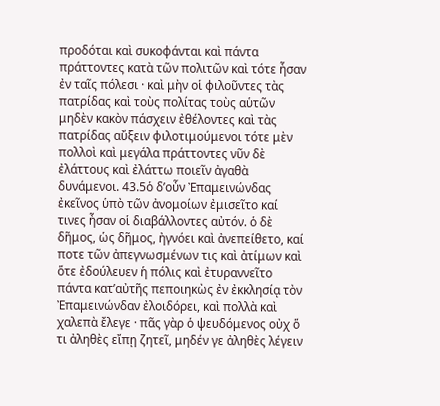προδόται καὶ συκοφάνται καὶ πάντα πράττοντες κατὰ τῶν πολιτῶν καὶ τότε ἦσαν ἐν ταῖς πόλεσι · καὶ μὴν οἱ φιλοῦντες τὰς πατρίδας καὶ τοὺς πολίτας τοὺς αὑτῶν μηδὲν κακὸν πάσχειν ἐθέλοντες καὶ τὰς πατρίδας αὔξειν φιλοτιμούμενοι τότε μὲν πολλοὶ καὶ μεγάλα πράττοντες νῦν δὲ ἐλάττους καὶ ἐλάττω ποιεῖν ἀγαθὰ δυνάμενοι. 43.5ὁ δ’οὖν Ἐπαμεινώνδας ἐκεῖνος ὑπὸ τῶν ἀνομοίων ἐμισεῖτο καί τινες ἦσαν οἱ διαβάλλοντες αὐτόν. ὁ δὲ δῆμος, ὡς δῆμος, ἠγνόει καὶ ἀνεπείθετο, καί ποτε τῶν ἀπεγνωσμένων τις καὶ ἀτίμων καὶ ὅτε ἐδούλευεν ἡ πόλις καὶ ἐτυραννεῖτο πάντα κατ’αὐτῆς πεποιηκὼς ἐν ἐκκλησίᾳ τὸν Ἐπαμεινώνδαν ἐλοιδόρει, καὶ πολλὰ καὶ χαλεπὰ ἔλεγε · πᾶς γὰρ ὁ ψευδόμενος οὐχ ὅ τι ἀληθὲς εἴπῃ ζητεῖ, μηδέν γε ἀληθὲς λέγειν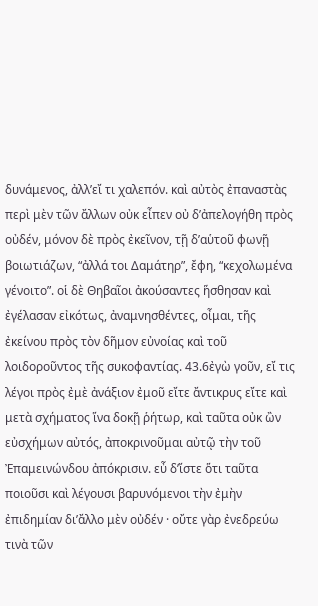δυνάμενος, ἀλλ’εἴ τι χαλεπόν. καὶ αὐτὸς ἐπαναστὰς περὶ μὲν τῶν ἄλλων οὐκ εἶπεν οὐ δ’ἀπελογήθη πρὸς οὐδέν, μόνον δὲ πρὸς ἐκεῖνον, τῇ δ’αὑτοῦ φωνῇ βοιωτιάζων, “ἀλλά τοι Δαμάτηρ”, ἔφη, “κεχολωμένα γένοιτο”. οἱ δὲ Θηβαῖοι ἀκούσαντες ἥσθησαν καὶ ἐγέλασαν εἰκότως, ἀναμνησθέντες, οἶμαι, τῆς ἐκείνου πρὸς τὸν δῆμον εὐνοίας καὶ τοῦ λοιδοροῦντος τῆς συκοφαντίας. 43.6ἐγὼ γοῦν, εἴ τις λέγοι πρὸς ἐμὲ ἀνάξιον ἐμοῦ εἴτε ἄντικρυς εἴτε καὶ μετὰ σχήματος ἵνα δοκῇ ῥήτωρ, καὶ ταῦτα οὐκ ὢν εὐσχήμων αὐτός, ἀποκρινοῦμαι αὐτῷ τὴν τοῦ Ἐπαμεινώνδου ἀπόκρισιν. εὖ δ’ἴστε ὅτι ταῦτα ποιοῦσι καὶ λέγουσι βαρυνόμενοι τὴν ἐμὴν ἐπιδημίαν δι’ἄλλο μὲν οὐδέν · οὔτε γὰρ ἐνεδρεύω τινὰ τῶν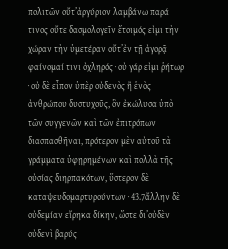πολιτῶν οὔτ’ἀργύριον λαμβάνω παρά τινος οὔτε δασμολογεῖν ἕτοιμός εἰμι τὴν χώραν τὴν ὑμετέραν οὔτ’ἐν τῇ ἀγορᾷ φαίνομαί τινι ὀχληρός · οὐ γάρ εἰμι ῥήτωρ · οὐ δὲ εἶπον ὑπὲρ οὐδενὸς ἢ ἑνὸς ἀνθρώπου δυστυχοῦς, ὃν ἐκώλυσα ὑπὸ τῶν συγγενῶν καὶ τῶν ἐπιτρόπων διασπασθῆναι, πρότερον μὲν αὐτοῦ τὰ γράμματα ὑφῃρημένων καὶ πολλὰ τῆς οὐσίας διηρπακότων, ὕστερον δὲ καταψευδομαρτυρούντων · 43.7ἄλλην δὲ οὐδεμίαν εἴρηκα δίκην, ὥστε δι’οὐδὲν οὐδενὶ βαρύς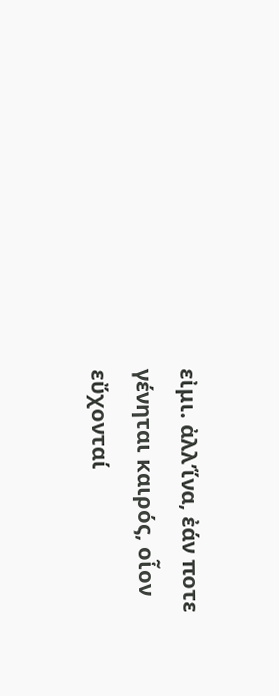εἰμι. ἀλλ’ἵνα, ἐάν ποτε γένηται καιρός, οἷον εὔχονταί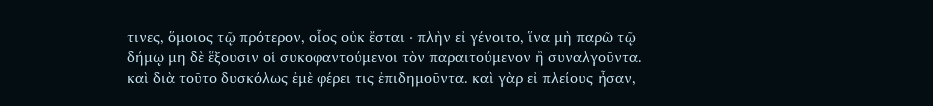τινες, ὅμοιος τῷ πρότερον, οἷος οὐκ ἔσται · πλὴν εἰ γένοιτο, ἵνα μὴ παρῶ τῷ δήμῳ μη δὲ ἕξουσιν οἱ συκοφαντούμενοι τὸν παραιτούμενον ἢ συναλγοῦντα. καὶ διὰ τοῦτο δυσκόλως ἐμὲ φέρει τις ἐπιδημοῦντα. καὶ γὰρ εἰ πλείους ἦσαν,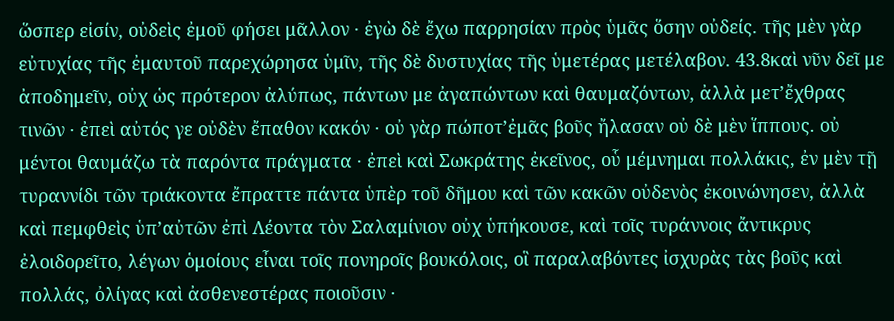ὥσπερ εἰσίν, οὐδεὶς ἐμοῦ φήσει μᾶλλον · ἐγὼ δὲ ἔχω παρρησίαν πρὸς ὑμᾶς ὅσην οὐδείς. τῆς μὲν γὰρ εὐτυχίας τῆς ἐμαυτοῦ παρεχώρησα ὑμῖν, τῆς δὲ δυστυχίας τῆς ὑμετέρας μετέλαβον. 43.8καὶ νῦν δεῖ με ἀποδημεῖν, οὐχ ὡς πρότερον ἀλύπως, πάντων με ἀγαπώντων καὶ θαυμαζόντων, ἀλλὰ μετ’ἔχθρας τινῶν · ἐπεὶ αὐτός γε οὐδὲν ἔπαθον κακόν · οὐ γὰρ πώποτ’ἐμᾶς βοῦς ἤλασαν οὐ δὲ μὲν ἵππους. οὐ μέντοι θαυμάζω τὰ παρόντα πράγματα · ἐπεὶ καὶ Σωκράτης ἐκεῖνος, οὗ μέμνημαι πολλάκις, ἐν μὲν τῇ τυραννίδι τῶν τριάκοντα ἔπραττε πάντα ὑπὲρ τοῦ δῆμου καὶ τῶν κακῶν οὐδενὸς ἐκοινώνησεν, ἀλλὰ καὶ πεμφθεὶς ὑπ’αὐτῶν ἐπὶ Λέοντα τὸν Σαλαμίνιον οὐχ ὑπήκουσε, καὶ τοῖς τυράννοις ἄντικρυς ἐλοιδορεῖτο, λέγων ὁμοίους εἶναι τοῖς πονηροῖς βουκόλοις, οἳ παραλαβόντες ἰσχυρὰς τὰς βοῦς καὶ πολλάς, ὀλίγας καὶ ἀσθενεστέρας ποιοῦσιν ·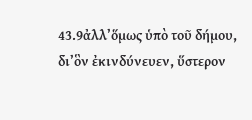43.9ἀλλ’ὅμως ὑπὸ τοῦ δήμου, δι’ὃν ἐκινδύνευεν, ὕστερον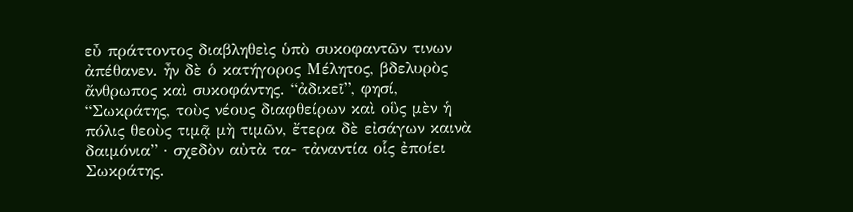εὖ πράττοντος διαβληθεὶς ὑπὸ συκοφαντῶν τινων ἀπέθανεν. ἦν δὲ ὁ κατήγορος Μέλητος, βδελυρὸς ἄνθρωπος καὶ συκοφάντης. “ἀδικεῖ”, φησί, “Σωκράτης, τοὺς νέους διαφθείρων καὶ οὓς μὲν ἡ πόλις θεοὺς τιμᾷ μὴ τιμῶν, ἔτερα δὲ εἰσάγων καινὰ δαιμόνια” · σχεδὸν αὐτὰ τα- τἀναντία οἷς ἐποίει Σωκράτης.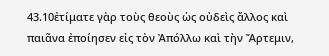43.10ἐτίματε γὰρ τοὺς θεοὺς ὡς οὐδεὶς ἄλλος καὶ παιᾶνα ἐποίησεν εἰς τὸν Ἀπόλλω καὶ τὴν Ἄρτεμιν,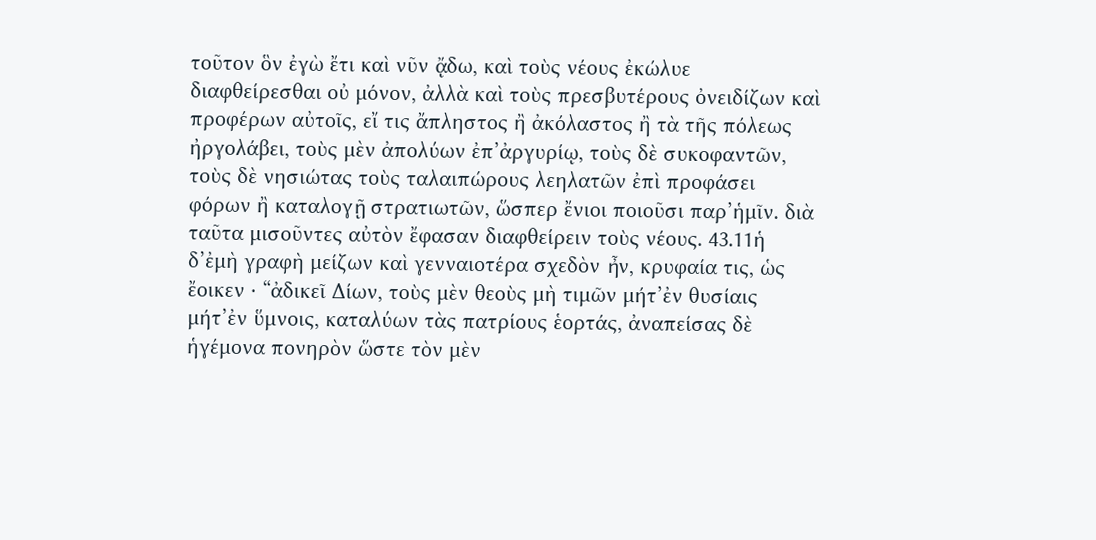τοῦτον ὃν ἐγὼ ἔτι καὶ νῦν ᾄδω, καὶ τοὺς νέους ἐκώλυε διαφθείρεσθαι οὐ μόνον, ἀλλὰ καὶ τοὺς πρεσβυτέρους ὀνειδίζων καὶ προφέρων αὐτοῖς, εἴ τις ἄπληστος ἢ ἀκόλαστος ἢ τὰ τῆς πόλεως ἠργολάβει, τοὺς μὲν ἀπολύων ἐπ’ἀργυρίῳ, τοὺς δὲ συκοφαντῶν, τοὺς δὲ νησιώτας τοὺς ταλαιπώρους λεηλατῶν ἐπὶ προφάσει φόρων ἢ καταλογῇ στρατιωτῶν, ὥσπερ ἔνιοι ποιοῦσι παρ’ἡμῖν. διὰ ταῦτα μισοῦντες αὐτὸν ἔφασαν διαφθείρειν τοὺς νέους. 43.11ἡ δ’ἐμὴ γραφὴ μείζων καὶ γενναιοτέρα σχεδὸν ἦν, κρυφαία τις, ὡς ἔοικεν · “ἀδικεῖ Δίων, τοὺς μὲν θεοὺς μὴ τιμῶν μήτ’ἐν θυσίαις μήτ’ἐν ὕμνοις, καταλύων τὰς πατρίους ἑορτάς, ἀναπείσας δὲ ἡγέμονα πονηρὸν ὥστε τὸν μὲν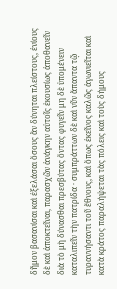δῆμον βασανίσαι καὶ ἐξελάσαι ὅσους ἂν δύνηται πλείστους, ἐνίους δὲ καὶ ἀποκτεῖναι, παρασχῶν ἀνάγκην αὐτοῖς ἑκουσίως ἀποθανεῖν διὰ τὸ μὴ δύνασθαι πρεσβύτας ὄντας φυγεῖν μη δὲ ὑπομένειν καταλιπεῖν τὴν πατρίδα · συμπράττων δὲ καὶ νῦν ἅπαντα τῷ τυραννήσαντι τοῦ ἔθνους, καὶ ὅπως ἐκεῖνος καλῶς ἀγωνιεῖται καὶ κατὰ κράτος παραλήψεται τὰς πόλεις καὶ τοὺς δήμους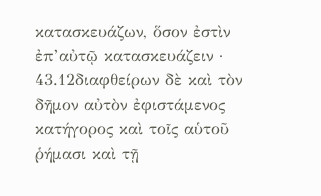κατασκευάζων, ὅσον ἐστὶν ἐπ’αὐτῷ κατασκευάζειν · 43.12διαφθείρων δὲ καὶ τὸν δῆμον αὐτὸν ἐφιστάμενος κατήγορος καὶ τοῖς αὑτοῦ ῥήμασι καὶ τῇ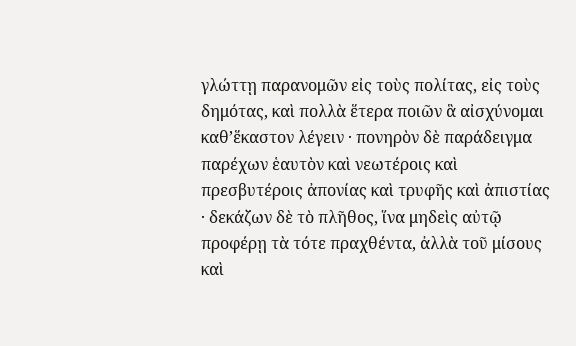γλώττῃ παρανομῶν εἰς τοὺς πολίτας, εἰς τοὺς δημότας, καὶ πολλὰ ἕτερα ποιῶν ἃ αἰσχύνομαι καθ’ἕκαστον λέγειν · πονηρὸν δὲ παράδειγμα παρέχων ἑαυτὸν καὶ νεωτέροις καὶ πρεσβυτέροις ἀπονίας καὶ τρυφῆς καὶ ἀπιστίας · δεκάζων δὲ τὸ πλῆθος, ἵνα μηδεὶς αὐτῷ προφέρῃ τὰ τότε πραχθέντα, ἀλλὰ τοῦ μίσους καὶ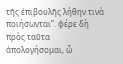τῆς ἐπιβουλῆς λήθην τινὰ ποιήσωνται”. φέρε δὴ πρὸς ταῦτα ἀπολογήσομαι, ὦ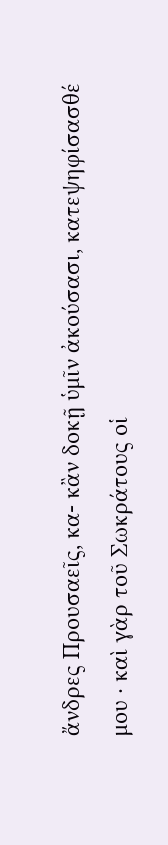ἄνδρες Προυσαεῖς, κα- κἂν δοκῇ ὑμῖν ἀκούσασι, κατεψηφίσασθέ μου · καὶ γὰρ τοῦ Σωκράτους οἱ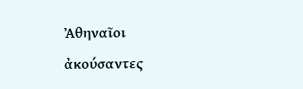Ἀθηναῖοι ἀκούσαντες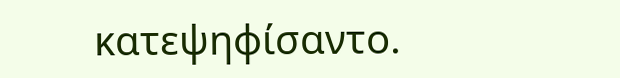κατεψηφίσαντο.